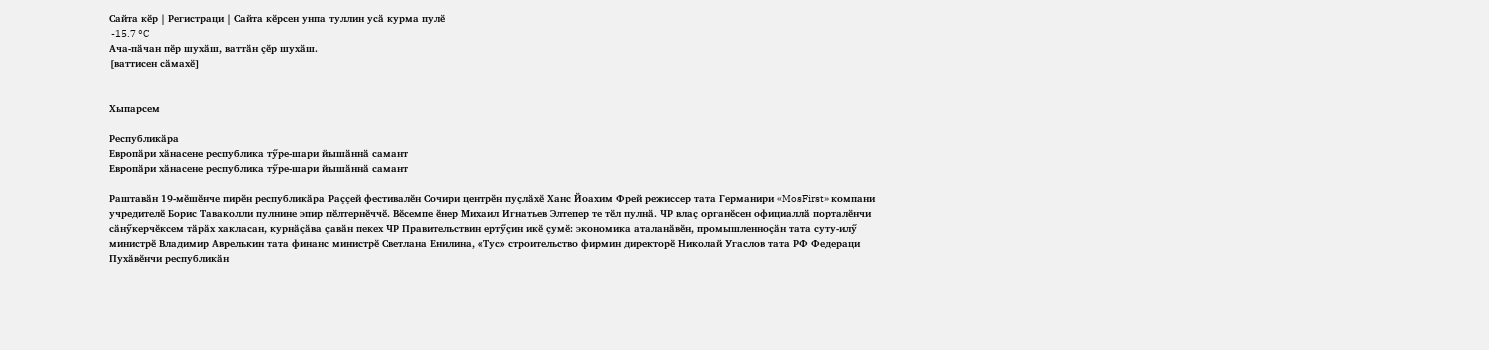Сайта кӗр | Регистраци | Сайта кӗрсен унпа туллин усӑ курма пулӗ
 -15.7 °C
Ача-пӑчан пӗр шухӑш, ваттӑн ҫӗр шухӑш.
[ваттисен сӑмахӗ]


Хыпарсем

Республикӑра
Европӑри хӑнасене республика тӳре-шари йышӑннӑ самант
Европӑри хӑнасене республика тӳре-шари йышӑннӑ самант

Раштавӑн 19-мӗшӗнче пирӗн республикӑра Раҫҫей фестивалӗн Сочири центрӗн пуҫлӑхӗ Ханс Йоахим Фрей режиссер тата Германири «MosFirst» компани учредителӗ Борис Таваколли пулнине эпир пӗлтернӗччӗ. Вӗсемпе ӗнер Михаил Игнатьев Элтепер те тӗл пулнӑ. ЧР влаҫ органӗсен официаллӑ порталӗнчи сӑнӳкерчӗксем тӑрӑх хакласан, курнӑҫӑва ҫавӑн пекех ЧР Правительствин ертӳҫин икӗ ҫумӗ: экономика аталанӑвӗн, промышленноҫӑн тата суту-илӳ министрӗ Владимир Аврелькин тата финанс министрӗ Светлана Енилина, «Тус» строительство фирмин директорӗ Николай Угаслов тата РФ Федераци Пухӑвӗнчи республикӑн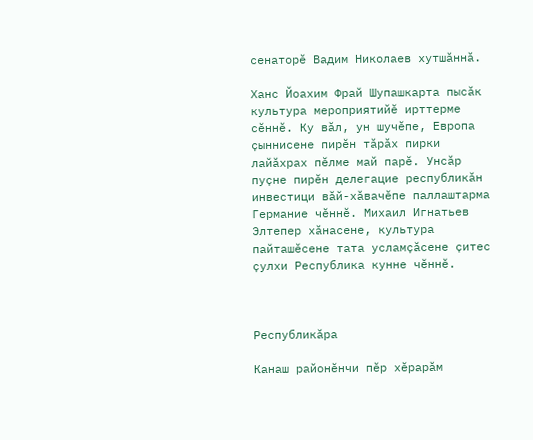сенаторӗ Вадим Николаев хутшӑннӑ.

Ханс Йоахим Фрай Шупашкарта пысӑк культура мероприятийӗ ирттерме сӗннӗ. Ку вӑл, ун шучӗпе, Европа ҫыннисене пирӗн тӑрӑх пирки лайӑхрах пӗлме май парӗ. Унсӑр пуҫне пирӗн делегацие республикӑн инвестици вӑй-хӑвачӗпе паллаштарма Германие чӗннӗ. Михаил Игнатьев Элтепер хӑнасене, культура пайташӗсене тата усламҫӑсене ҫитес ҫулхи Республика кунне чӗннӗ.



Республикӑра

Канаш районӗнчи пӗр хӗрарӑм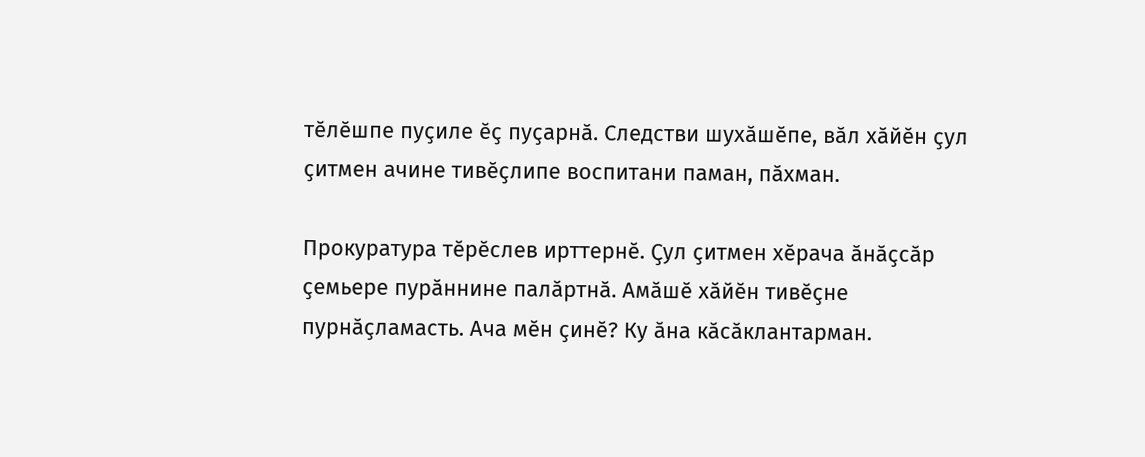тӗлӗшпе пуҫиле ӗҫ пуҫарнӑ. Следстви шухӑшӗпе, вӑл хӑйӗн ҫул ҫитмен ачине тивӗҫлипе воспитани паман, пӑхман.

Прокуратура тӗрӗслев ирттернӗ. Ҫул ҫитмен хӗрача ӑнӑҫсӑр ҫемьере пурӑннине палӑртнӑ. Амӑшӗ хӑйӗн тивӗҫне пурнӑҫламасть. Ача мӗн ҫинӗ? Ку ӑна кӑсӑклантарман.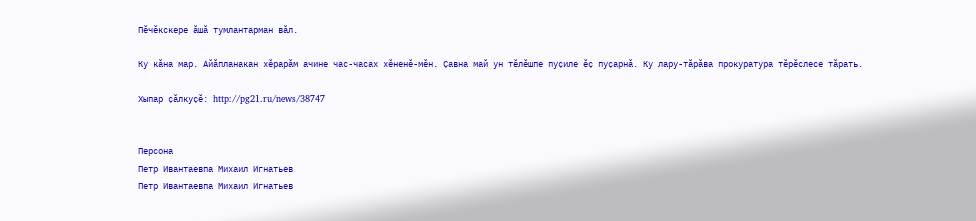Пӗчӗкскере ӑшӑ тумлантарман вӑл.

Ку кӑна мар. Айӑпланакан хӗрарӑм ачине час-часах хӗненӗ-мӗн. Ҫавна май ун тӗлӗшпе пуҫиле ӗҫ пуҫарнӑ. Ку лару-тӑрӑва прокуратура тӗрӗслесе тӑрать.

Хыпар ҫӑлкуҫӗ: http://pg21.ru/news/38747


Персона
Петр Ивантаевпа Михаил Игнатьев
Петр Ивантаевпа Михаил Игнатьев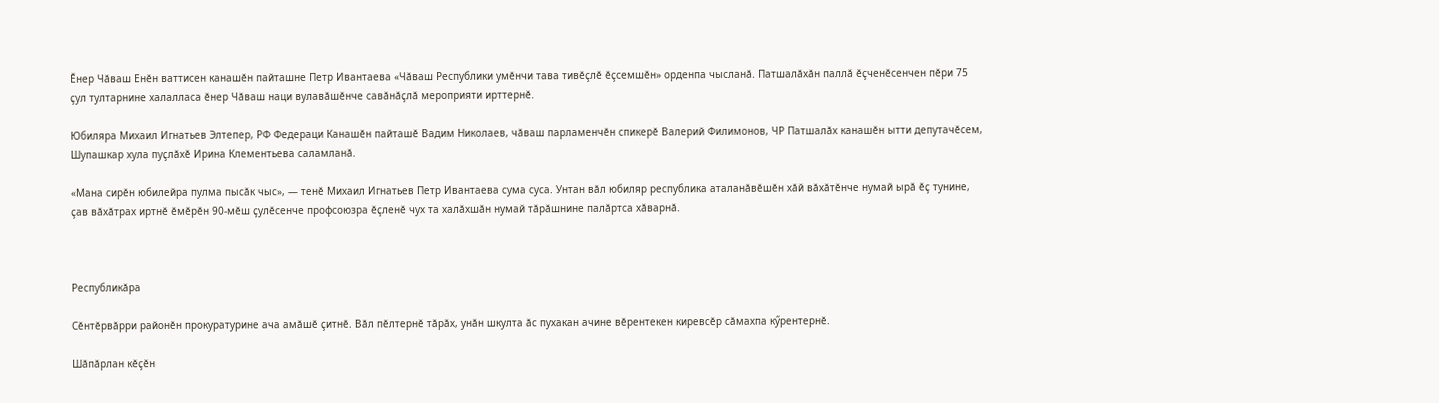Ӗнер Чӑваш Енӗн ваттисен канашӗн пайташне Петр Ивантаева «Чӑваш Республики умӗнчи тава тивӗҫлӗ ӗҫсемшӗн» орденпа чысланӑ. Патшалӑхӑн паллӑ ӗҫченӗсенчен пӗри 75 ҫул тултарнине халалласа ӗнер Чӑваш наци вулавӑшӗнче савӑнӑҫлӑ мероприяти ирттернӗ.

Юбиляра Михаил Игнатьев Элтепер, РФ Федераци Канашӗн пайташӗ Вадим Николаев, чӑваш парламенчӗн спикерӗ Валерий Филимонов, ЧР Патшалӑх канашӗн ытти депутачӗсем, Шупашкар хула пуҫлӑхӗ Ирина Клементьева саламланӑ.

«Мана сирӗн юбилейра пулма пысӑк чыс», — тенӗ Михаил Игнатьев Петр Ивантаева сума суса. Унтан вӑл юбиляр республика аталанӑвӗшӗн хӑй вӑхӑтӗнче нумай ырӑ ӗҫ тунине, ҫав вӑхӑтрах иртнӗ ӗмӗрӗн 90-мӗш ҫулӗсенче профсоюзра ӗҫленӗ чух та халӑхшӑн нумай тӑрӑшнине палӑртса хӑварнӑ.



Республикӑра

Сӗнтӗрвӑрри районӗн прокуратурине ача амӑшӗ ҫитнӗ. Вӑл пӗлтернӗ тӑрӑх, унӑн шкулта ӑс пухакан ачине вӗрентекен киревсӗр сӑмахпа кӳрентернӗ.

Шӑпӑрлан кӗҫӗн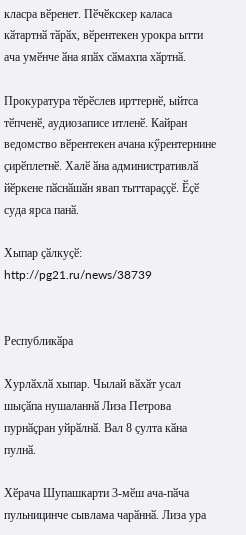класра вӗренет. Пӗчӗкскер каласа кӑтартнӑ тӑрӑх, вӗрентекен урокра ытти ача умӗнче ӑна япӑх сӑмахпа хӑртнӑ.

Прокуратура тӗрӗслев ирттернӗ, ыйтса тӗпченӗ, аудиозаписе итленӗ. Кайран ведомство вӗрентекен ачана кӳрентернине ҫирӗплетнӗ. Халӗ ӑна административлӑ йӗркене пӑснӑшӑн явап тыттараҫҫӗ. Ӗҫӗ суда ярса панӑ.

Хыпар ҫӑлкуҫӗ: http://pg21.ru/news/38739


Республикӑра

Хурлӑхлӑ хыпар. Чылай вӑхӑт усал шыҫӑпа нушаланнӑ Лиза Петрова пурнӑҫран уйрӑлнӑ. Вал 8 ҫулта кӑна пулнӑ.

Хӗрача Шупашкарти 3-мӗш ача-пӑча пульницинче сывлама чарӑннӑ. Лиза ура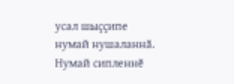усал шыҫҫипе нумай нушаланнӑ. Нумай сипленнӗ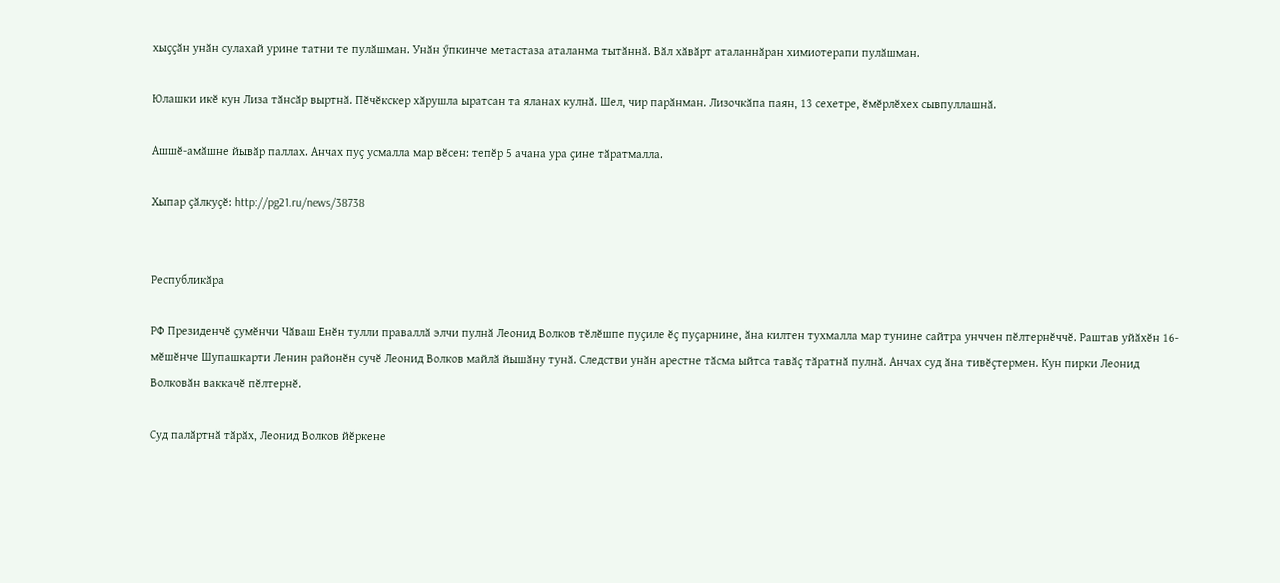хыҫҫӑн унӑн сулахай урине татни те пулӑшман. Унӑн ӳпкинче метастаза аталанма тытӑннӑ. Вӑл хӑвӑрт аталаннӑран химиотерапи пулӑшман.

Юлашки икӗ кун Лиза тӑнсӑр выртнӑ. Пӗчӗкскер хӑрушла ыратсан та яланах кулнӑ. Шел, чир парӑнман. Лизочкӑпа паян, 13 сехетре, ӗмӗрлӗхех сывпуллашнӑ.

Ашшӗ-амӑшне йывӑр паллах. Анчах пуҫ усмалла мар вӗсен: тепӗр 5 ачана ура ҫине тӑратмалла.

Хыпар ҫӑлкуҫӗ: http://pg21.ru/news/38738


Республикӑра

РФ Президенчӗ ҫумӗнчи Чӑваш Енӗн тулли праваллӑ элчи пулнӑ Леонид Волков тӗлӗшпе пуҫиле ӗҫ пуҫарнине, ӑна килтен тухмалла мар тунине сайтра унччен пӗлтернӗччӗ. Раштав уйӑхӗн 16-мӗшӗнче Шупашкарти Ленин районӗн сучӗ Леонид Волков майлӑ йышӑну тунӑ. Следстви унӑн арестне тӑсма ыйтса тавӑҫ тӑратнӑ пулнӑ. Анчах суд ӑна тивӗҫтермен. Кун пирки Леонид Волковӑн ваккачӗ пӗлтернӗ.

Суд палӑртнӑ тӑрӑх, Леонид Волков йӗркене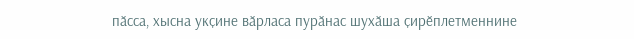пӑсса, хысна укҫине вӑрласа пурӑнас шухӑша ҫирӗплетменнине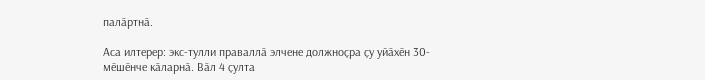палӑртнӑ.

Аса илтерер: экс-тулли праваллӑ элчене должноҫра ҫу уйӑхӗн 30-мӗшӗнче кӑларнӑ. Вӑл 4 ҫулта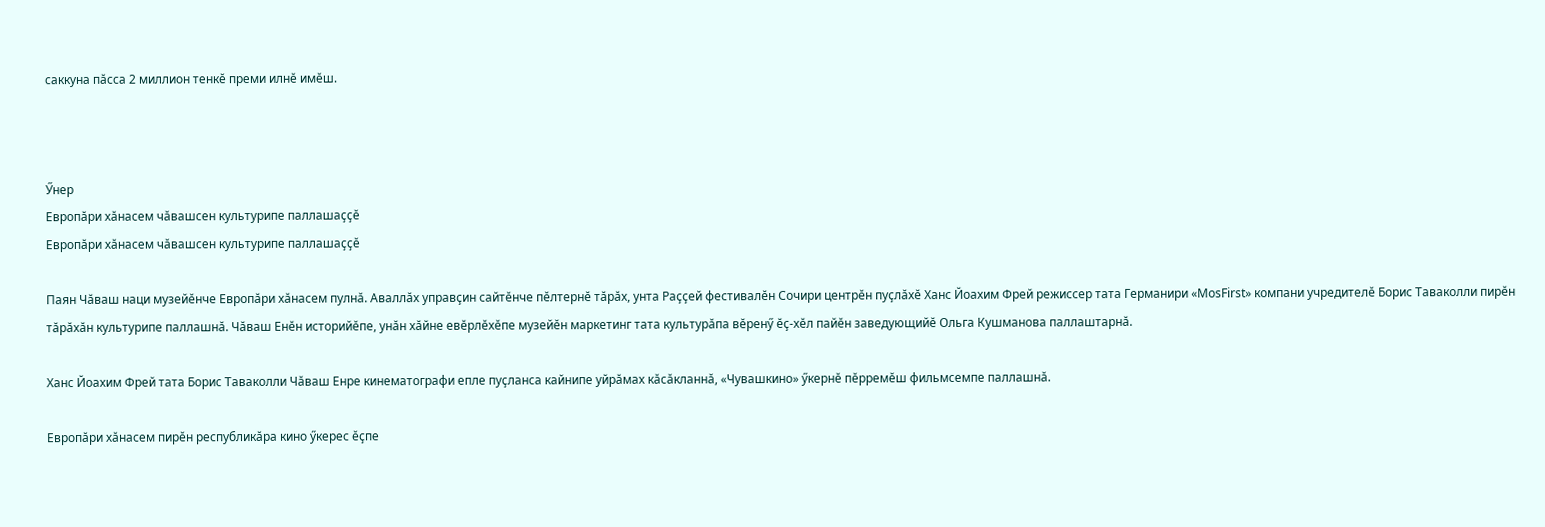саккуна пӑсса 2 миллион тенкӗ преми илнӗ имӗш.



Ӳнер
Европӑри хӑнасем чӑвашсен культурипе паллашаҫҫӗ
Европӑри хӑнасем чӑвашсен культурипе паллашаҫҫӗ

Паян Чӑваш наци музейӗнче Европӑри хӑнасем пулнӑ. Аваллӑх управҫин сайтӗнче пӗлтернӗ тӑрӑх, унта Раҫҫей фестивалӗн Сочири центрӗн пуҫлӑхӗ Ханс Йоахим Фрей режиссер тата Германири «MosFirst» компани учредителӗ Борис Таваколли пирӗн тӑрӑхӑн культурипе паллашнӑ. Чӑваш Енӗн историйӗпе, унӑн хӑйне евӗрлӗхӗпе музейӗн маркетинг тата культурӑпа вӗренӳ ӗҫ-хӗл пайӗн заведующийӗ Ольга Кушманова паллаштарнӑ.

Ханс Йоахим Фрей тата Борис Таваколли Чӑваш Енре кинематографи епле пуҫланса кайнипе уйрӑмах кӑсӑкланнӑ, «Чувашкино» ӳкернӗ пӗрремӗш фильмсемпе паллашнӑ.

Европӑри хӑнасем пирӗн республикӑра кино ӳкерес ӗҫпе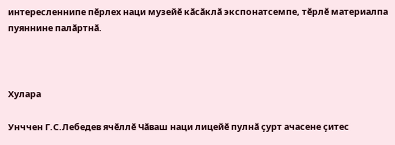интересленнипе пӗрлех наци музейӗ кӑсӑклӑ экспонатсемпе, тӗрлӗ материалпа пуяннине палӑртнӑ.



Хулара

Унччен Г.С.Лебедев ячӗллӗ Чӑваш наци лицейӗ пулнӑ ҫурт ачасене ҫитес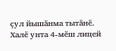ҫул йышӑнма тытӑнӗ. Халӗ унта 4-мӗш лицей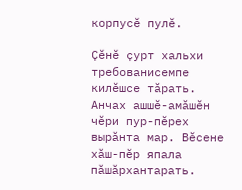корпусӗ пулӗ.

Ҫӗнӗ ҫурт хальхи требованисемпе килӗшсе тӑрать. Анчах ашшӗ-амӑшӗн чӗри пур-пӗрех вырӑнта мар. Вӗсене хӑш-пӗр япала пӑшӑрхантарать.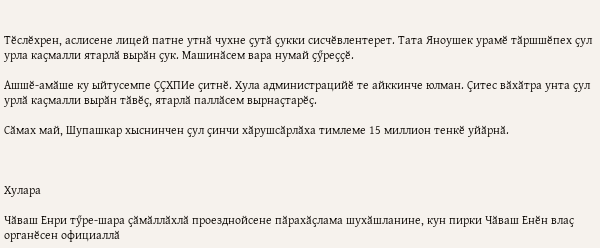Тӗслӗхрен, аслисене лицей патне утнӑ чухне ҫутӑ ҫукки сисчӗвлентерет. Тата Яноушек урамӗ тӑршшӗпех ҫул урла каҫмалли ятарлӑ вырӑн ҫук. Машинӑсем вара нумай ҫӳреҫҫӗ.

Ашшӗ-амӑше ку ыйтусемпе ҪҪХПИе ҫитнӗ. Хула администрацийӗ те айккинче юлман. Ҫитес вӑхӑтра унта ҫул урлӑ каҫмалли вырӑн тӑвӗҫ, ятарлӑ паллӑсем вырнаҫтарӗҫ.

Сӑмах май, Шупашкар хыснинчен ҫул ҫинчи хӑрушсӑрлӑха тимлеме 15 миллион тенкӗ уйӑрнӑ.



Хулара

Чӑваш Енри тӳре-шара ҫӑмӑллӑхлӑ проезднойсене пӑрахӑҫлама шухӑшланине, кун пирки Чӑваш Енӗн влаҫ органӗсен официаллӑ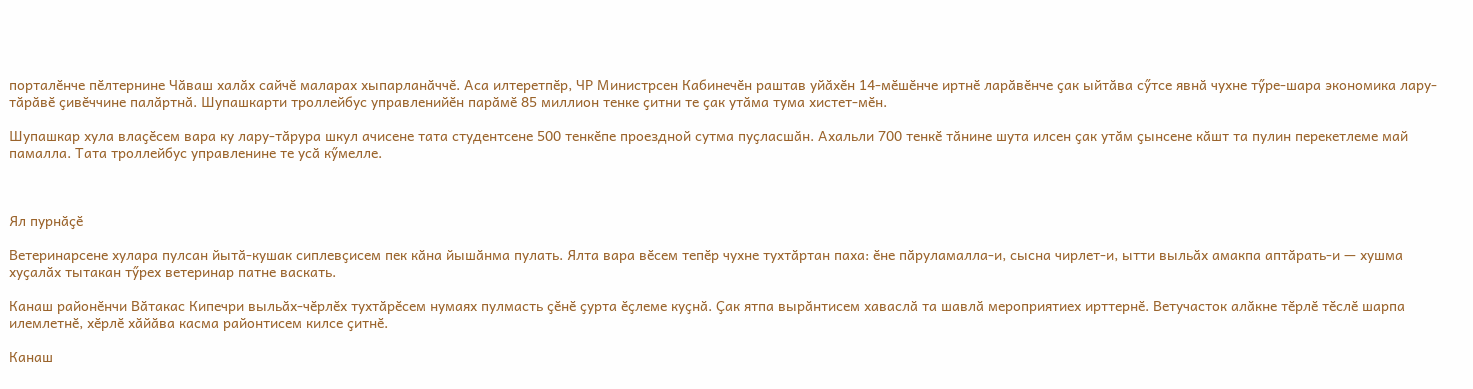порталӗнче пӗлтернине Чӑваш халӑх сайчӗ маларах хыпарланӑччӗ. Аса илтеретпӗр, ЧР Министрсен Кабинечӗн раштав уйӑхӗн 14-мӗшӗнче иртнӗ ларӑвӗнче ҫак ыйтӑва сӳтсе явнӑ чухне тӳре-шара экономика лару-тӑрӑвӗ ҫивӗччине палӑртнӑ. Шупашкарти троллейбус управленийӗн парӑмӗ 85 миллион тенке ҫитни те ҫак утӑма тума хистет-мӗн.

Шупашкар хула влаҫӗсем вара ку лару-тӑрура шкул ачисене тата студентсене 500 тенкӗпе проездной сутма пуҫласшӑн. Ахальли 700 тенкӗ тӑнине шута илсен ҫак утӑм ҫынсене кӑшт та пулин перекетлеме май памалла. Тата троллейбус управленине те усӑ кӳмелле.



Ял пурнӑҫӗ

Ветеринарсене хулара пулсан йытӑ-кушак сиплевҫисем пек кӑна йышӑнма пулать. Ялта вара вӗсем тепӗр чухне тухтӑртан паха: ӗне пӑруламалла-и, сысна чирлет-и, ытти выльӑх амакпа аптӑрать-и — хушма хуҫалӑх тытакан тӳрех ветеринар патне васкать.

Канаш районӗнчи Вӑтакас Кипечри выльӑх-чӗрлӗх тухтӑрӗсем нумаях пулмасть ҫӗнӗ ҫурта ӗҫлеме куҫнӑ. Ҫак ятпа вырӑнтисем хаваслӑ та шавлӑ мероприятиех ирттернӗ. Ветучасток алӑкне тӗрлӗ тӗслӗ шарпа илемлетнӗ, хӗрлӗ хӑйӑва касма районтисем килсе ҫитнӗ.

Канаш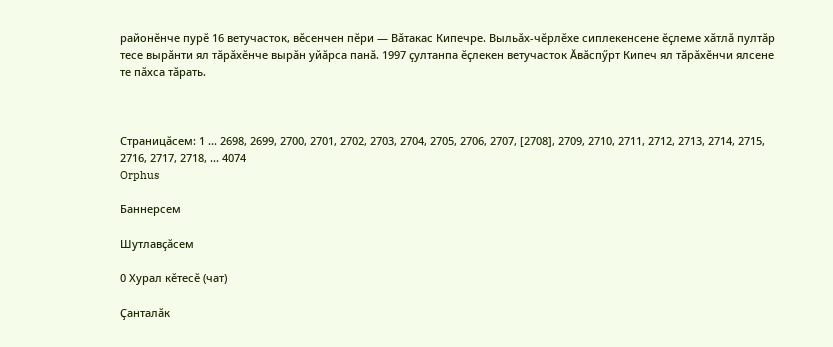районӗнче пурӗ 16 ветучасток, вӗсенчен пӗри — Вӑтакас Кипечре. Выльӑх-чӗрлӗхе сиплекенсене ӗҫлеме хӑтлӑ пултӑр тесе вырӑнти ял тӑрӑхӗнче вырӑн уйӑрса панӑ. 1997 ҫултанпа ӗҫлекен ветучасток Ӑвӑспӳрт Кипеч ял тӑрӑхӗнчи ялсене те пӑхса тӑрать.



Страницӑсем: 1 ... 2698, 2699, 2700, 2701, 2702, 2703, 2704, 2705, 2706, 2707, [2708], 2709, 2710, 2711, 2712, 2713, 2714, 2715, 2716, 2717, 2718, ... 4074
Orphus

Баннерсем

Шутлавҫӑсем

0 Хурал кӗтесӗ (чат)

Ҫанталӑк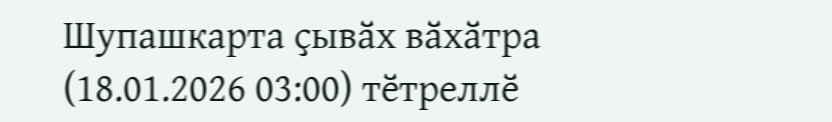Шупашкарта ҫывӑх вӑхӑтра (18.01.2026 03:00) тӗтреллӗ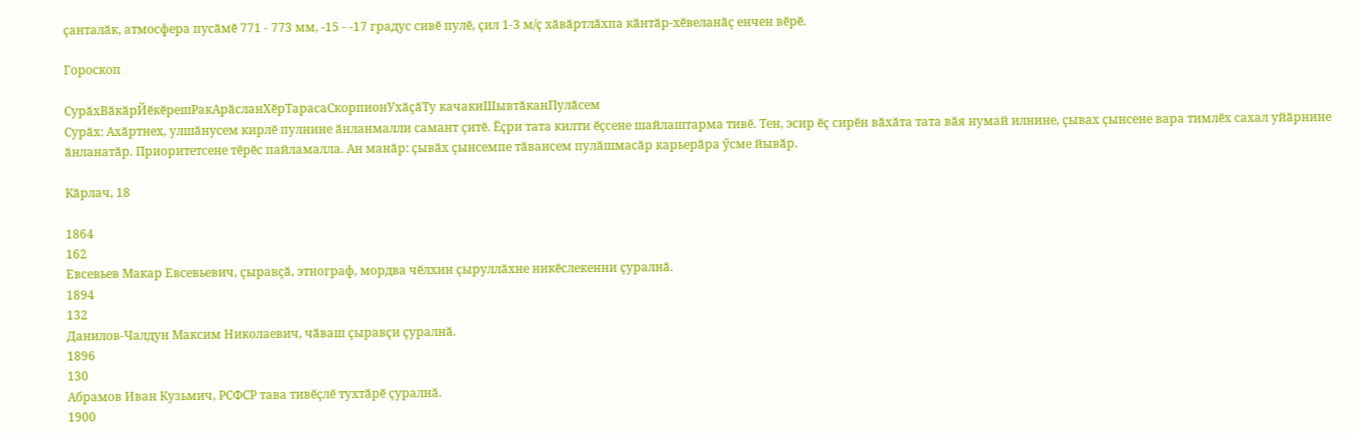ҫанталӑк, атмосфера пусӑмӗ 771 - 773 мм, -15 - -17 градус сивӗ пулӗ, ҫил 1-3 м/ҫ хӑвӑртлӑхпа кӑнтӑр-хӗвеланӑҫ енчен вӗрӗ.

Гороскоп

СурӑхВӑкӑрЙӗкӗрешРакАрӑсланХӗрТарасаСкорпионУхӑҫӑТу качакиШывтӑканПулӑсем
Сурӑх: Ахӑртнех, улшӑнусем кирлӗ пулнине ӑнланмалли самант ҫитӗ. Ӗҫри тата килти ӗҫсене шайлаштарма тивӗ. Тен, эсир ӗҫ сирӗн вӑхӑта тата вӑя нумай илнине, ҫывах ҫынсене вара тимлӗх сахал уйӑрнине ӑнланатӑр. Приоритетсене тӗрӗс пайламалла. Ан манӑр: ҫывӑх ҫынсемпе тӑвансем пулӑшмасӑр карьерӑра ӳсме йывӑр.

Кӑрлач, 18

1864
162
Евсевьев Макар Евсевьевич, ҫыравҫӑ, этнограф, мордва чӗлхин ҫыруллӑхне никӗслекенни ҫуралнӑ.
1894
132
Данилов-Чалдун Максим Николаевич, чӑваш ҫыравҫи ҫуралнӑ.
1896
130
Абрамов Иван Кузьмич, РСФСР тава тивӗҫлӗ тухтӑрӗ ҫуралнӑ.
1900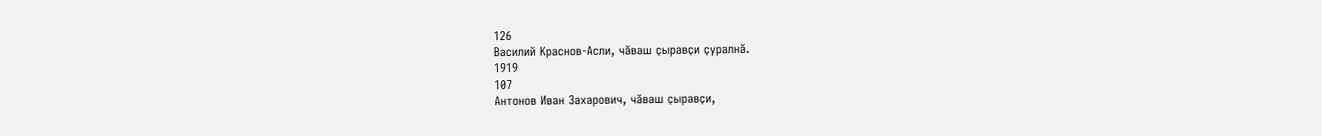126
Василий Краснов-Асли, чӑваш ҫыравҫи ҫуралнӑ.
1919
107
Антонов Иван Захарович, чӑваш ҫыравҫи,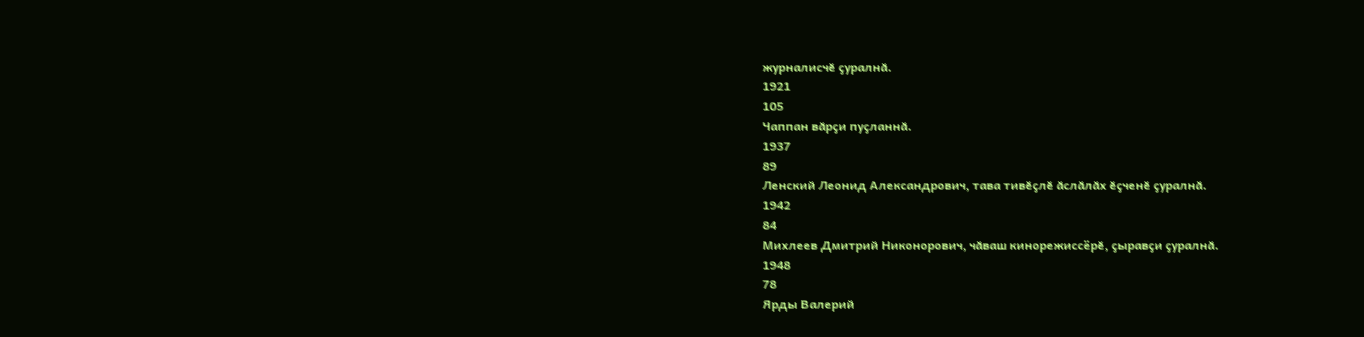журналисчӗ ҫуралнӑ.
1921
105
Чаппан вӑрҫи пуҫланнӑ.
1937
89
Ленский Леонид Александрович, тава тивӗҫлӗ ӑслӑлӑх ӗҫченӗ ҫуралнӑ.
1942
84
Михлеев Дмитрий Никонорович, чӑваш кинорежиссёрӗ, ҫыравҫи ҫуралнӑ.
1948
78
Ярды Валерий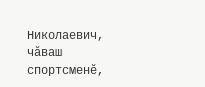Николаевич, чӑваш спортсменӗ,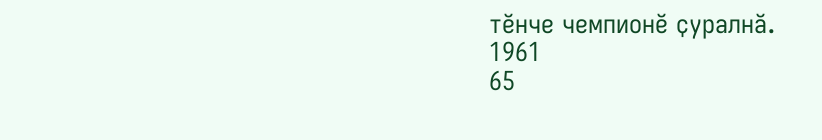тӗнче чемпионӗ ҫуралнӑ.
1961
65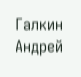Галкин Андрей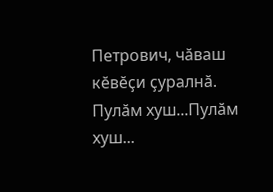Петрович, чӑваш кӗвӗҫи ҫуралнӑ.
Пулӑм хуш...Пулӑм хуш...